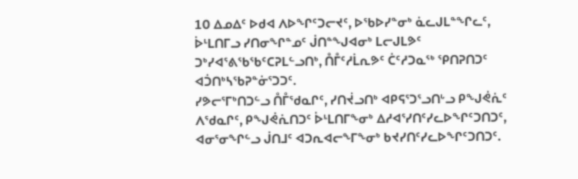10 ᐃᓄᐃᑦ ᐅᑯᐊ ᐱᐅᖏᑦᑐᓕᔪᑦ, ᐅᖃᐅᓯᓐᓂᒃ ᓈᓚᒍᒪᓐᖏᓚᑦ, ᐆᒻᒪᑎᒥᓗ ᓯᑎᓂᖏᓐᓄᑦ ᒎᑎᓐᖑᐊᓂᒃ ᒪᓕᒍᒪᕗᑦ ᑐᒃᓯᐊᕐᕕᖃᖃᑦᑕᕈᒪᓪᓗᑎᒃ, ᑍᒤᑦᓱᒫᕆᕗᑦ ᑖᑦᓱᑐᓇᖅ ᕿᑎᕈᑎᑐᑦ ᐊᑑᑎᒃᓴᖃᕈᓐᓃᕐᑐᑐᑦ.
ᓯᕗᓕᕐᒥᒃᑎᑐᓪᓗ ᑍᒤᖁᓇᒋᑦ, ᓯᑎᔫᓗᑎᒃ ᐊᑭᕋᕐᑐᕐᓗᑎᒡᓗ ᑭᖑᕚᕇᑦ ᐱᖁᓇᒋᑦ, ᑭᖑᕚᕇᑎᑐᑦ ᐆᒻᒪᑎᒥᖕᓂᒃ ᐃᓱᐊᕐᓯᑎᑦᓯᓚᐅᖏᑦᑐᑎᑐᑦ, ᐊᓂᕐᓂᖏᓪᓗ ᒎᑎᒧᑦ ᐊᑐᕆᐊᓕᖕᒥᖕᓂᒃ ᑲᔪᓯᑎᑦᓯᓚᐅᖏᑦᑐᑎᑐᑦ.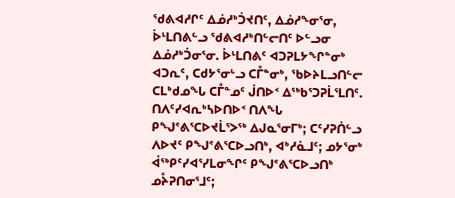ᖁᕕᐊᓱᒋᑦ ᐃᓅᓱᒃᑑᔪᑎᑦ, ᐃᓅᓱᖕᓂᕐᓂ, ᐆᒻᒪᑎᕕᓪᓗ ᖁᕕᐊᓱᒃᑎᓪᓕᑎᑦ ᐅᓪᓗᓂ ᐃᓅᓱᒃᑑᓂᕐᓂ. ᐆᒻᒪᑎᕕᑦ ᐊᑐᕈᒪᔭᖏᓐᓂᒃ ᐊᑐᕆᑦ, ᑕᑯᔭᕐᓂᒡᓗ ᑕᒤᓐᓂᒃ, ᖃᐅᔨᒪᓗᑎᓪᓕ ᑕᒪᒃᑯᓄᖓ ᑕᒤᓐᓄᑦ ᒎᑎᐅᑉ ᐃᖅᑲᕐᑐᕈᒫᕐᒪᑎᑦ.
ᑎᐱᑦᓯᐊᕆᒃᓴᐅᑎᐅᑉ ᑎᐱᖓ ᑭᖑᕝᕕᕐᑕᐅᔪᒫᕐᐳᖅ ᐃᒍᓇᕐᓂᒥᒃ; ᑕᑦᓯᕈᑏᓪᓗ ᐱᐅᔪᑦ ᑭᖑᕝᕕᕐᑕᐅᓗᑎᒃ, ᐊᒃᓱᓈᒧᑦ; ᓄᔭᕐᓂᒃ ᐋᖅᑭᑦᓯᐊᕐᓯᒪᓂᖏᑦ ᑭᖑᕝᕕᕐᑕᐅᓗᑎᒃ ᓄᔧᕈᑎᓂᕐᒧᑦ;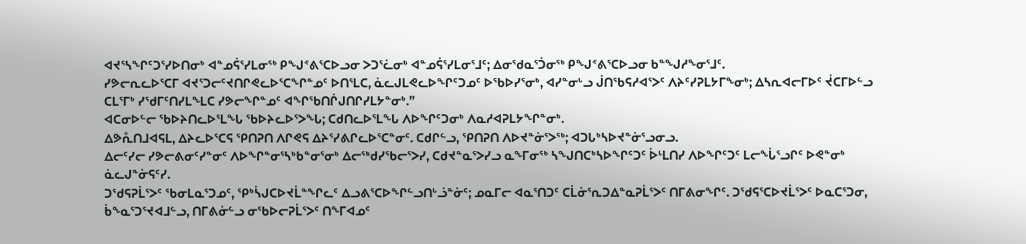ᐊᔪᕐᓴᖏᑦᑐᕐᓯᐅᑎᓂᒃ ᐊᓐᓄᕌᕐᓯᒪᓂᖅ ᑭᖑᕝᕕᕐᑕᐅᓗᓂ ᐳᑐᕐᓛᓂᒃ ᐊᓐᓄᕌᕐᓯᒪᓂᕐᒧᑦ; ᐃᓂᖁᓇᕐᑑᓂᖅ ᑭᖑᕝᕕᕐᑕᐅᓗᓂ ᑲᓐᖑᓱᖕᓂᕐᒧᑦ.
ᓯᕗᓕᕆᓚᐅᕐᑕᒥ ᐊᔪᕐᑐᓕᑦᔪᑎᒋᕙᓚᐅᕐᑕᖏᓐᓄᑦ ᐅᑎᕐᒪᑕ, ᓈᓚᒍᒪᕙᓚᐅᖏᑦᑐᓄᑦ ᐅᖃᐅᓯᕐᓂᒃ, ᐊᓯᓐᓂᒡᓗ ᒎᑎᖃᕋᓱᐊᕐᐳᑦ ᐱᔨᑦᓯᕈᒪᔭᒥᖕᓂᒃ; ᐃᓴᕆᐊᓕᒥᐅᑦ ᔫᑕᒥᐅᓪᓗ ᑕᒪᕐᒥᒃ ᓯᖁᒥᑦᑎᓯᒪᖕᒪᑕ ᓯᕗᓕᖏᓐᓄᑦ ᐊᖏᖃᑎᒌᒍᑎᒋᓯᒪᔭᓐᓂᒃ.”
ᐊᑕᓂᐅᓪᓕ ᖃᐅᔨᑎᓚᐅᕐᒪᖓ ᖃᐅᔨᓚᐅᕐᐳᖓ; ᑕᑯᑎᓚᐅᕐᒪᖓ ᐱᐅᖏᑦᑐᓂᒃ ᐱᓇᓱᐊᕈᒪᔭᖏᓐᓂᒃ.
ᐃᕗᕅᑎᒧᐊᕋᒪ, ᐃᔨᓚᐅᕐᑕᕋ ᕿᑎᕈᑎ ᐱᒋᕙᕋ ᐃᔨᕐᓯᕕᒋᓚᐅᕐᑕᓐᓂᑦ. ᑕᑯᒋᓪᓗ, ᕿᑎᕈᑎ ᐱᐅᔪᓐᓃᕐᐳᖅ; ᐊᑐᒐᒃᓴᐅᔪᓐᓃᕐᓗᓂᓗ.
ᐃᓕᑦᓯᓕ ᓯᕗᓕᕕᓂᑦᓯᓐᓂᑦ ᐱᐅᖏᓐᓂᕐᓴᒃᑲᓐᓂᕐᓂᒃ ᐃᓕᖅᑯᓯᖃᓕᕐᐳᓯ, ᑕᑯᔪᓐᓇᕐᐳᓯᓗ ᓇᖕᒥᓂᖅ ᓴᖑᑎᑕᒃᓴᐅᖏᑦᑐᑦ ᐆᒻᒪᑎᓯ ᐱᐅᖏᑦᑐᑦ ᒪᓕᖔᕐᓗᒋᑦ ᐅᕙᓐᓂᒃ ᓈᓚᒍᓐᓃᕋᑦᓯ.
ᑐᖁᕋᕈᒫᕐᐳᑦ ᖃᓂᒪᓇᕐᑐᓄᑦ, ᕿᒃᓵᒍᑕᐅᔪᒫᓐᖏᓚᑦ ᐃᓗᕕᕐᑕᐅᖏᓪᓗᑎᒡᓘᓐᓃᑦ; ᓄᓇᒥᓕ ᐊᓇᕐᑎᑐᑦ ᑕᒫᓃᕐᕆᑐᐃᓐᓇᕈᒫᕐᐳᑦ ᑎᒥᕕᓂᖏᑦ. ᑐᖁᕋᕐᑕᐅᔪᒫᕐᐳᑦ ᐅᓇᑕᕐᑐᓂ, ᑳᖕᓇᕐᑐᕐᔪᐊᒧᓪᓗ, ᑎᒥᕕᓃᓪᓗ ᓂᖃᐅᓕᕈᒫᕐᐳᑦ ᑎᖕᒥᐊᓄᑦ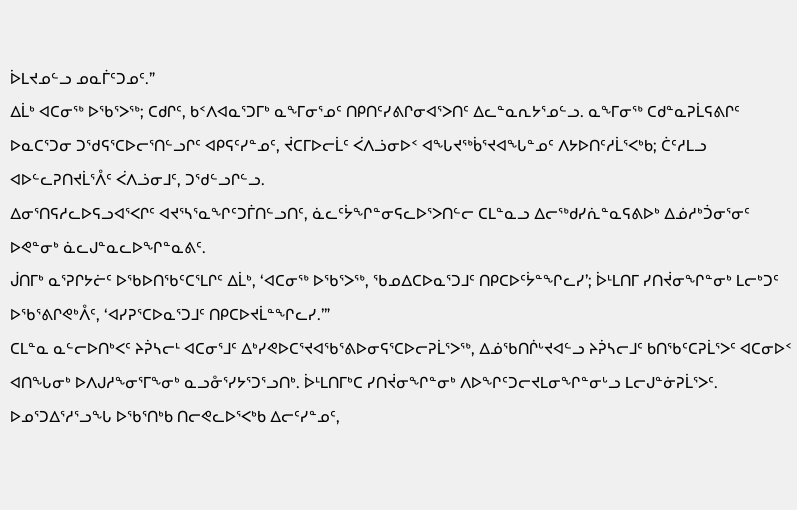ᐆᒪᔪᓄᓪᓗ ᓄᓇᒦᑦᑐᓄᑦ.”
ᐃᒫᒃ ᐊᑕᓂᖅ ᐅᖃᕐᐳᖅ; ᑕᑯᒋᑦ, ᑲᑉᐱᐊᓇᕐᑐᒥᒃ ᓇᖕᒥᓂᕐᓄᑦ ᑎᑭᑎᑦᓯᕕᒋᓂᐊᕐᐳᑎᑦ ᐃᓚᓐᓇᕆᔭᕐᓄᓪᓗ. ᓇᖕᒥᓂᖅ ᑕᑯᓐᓇᕈᒫᕋᕕᒋᑦ ᐅᓇᑕᕐᑐᓂ ᑐᖁᕋᕐᑕᐅᓕᕐᑎᓪᓗᒋᑦ ᐊᑭᕋᑦᓯᓐᓄᑦ, ᔫᑕᒥᐅᓕᒫᑦ ᐹᐱᓘᓂᐅᑉ ᐊᖓᔪᖅᑳᕐᔪᐊᖓᓐᓄᑦ ᐱᔭᐅᑎᑦᓱᒫᕐᐸᒃᑲ; ᑖᑦᓱᒪᓗ ᐊᐅᓪᓚᕈᑎᔪᒫᕐᐰᑦ ᐹᐱᓘᓂᒧᑦ, ᑐᖁᓪᓗᒋᓪᓗ.
ᐃᓂᕐᑎᕋᓱᓚᐅᕋᓗᐊᕐᐸᒋᑦ ᐊᔪᕐᓴᕐᓇᖏᑦᑐᒦᑎᓪᓗᑎᑦ, ᓈᓚᑦᔮᖏᓐᓂᕋᓚᐅᕐᐳᑎᓪᓕ ᑕᒪᓐᓇᓗ ᐃᓕᖅᑯᓯᕇᓐᓇᕋᕕᐅᒃ ᐃᓅᓱᒃᑑᓂᕐᓂᑦ ᐅᕙᓐᓂᒃ ᓈᓚᒍᓐᓇᓚᐅᖏᓐᓇᕕᑦ.
ᒎᑎᒥᒃ ᓇᕐᕈᒋᔭᓖᑦ ᐅᖃᐅᑎᖃᑦᑕᕐᒪᒋᑦ ᐃᒫᒃ, ‘ᐊᑕᓂᖅ ᐅᖃᕐᐳᖅ, ᖃᓄᐃᑕᐅᓇᕐᑐᒧᑦ ᑎᑭᑕᐅᑦᔮᓐᖏᓚᓯ’; ᐆᒻᒪᑎᒥ ᓯᑎᔫᓂᖏᓐᓂᒃ ᒪᓕᒃᑐᑦ ᐅᖃᕐᕕᒋᕙᒃᐰᑦ, ‘ᐊᓯᕈᕐᑕᐅᓇᕐᑐᒧᑦ ᑎᑭᑕᐅᔪᒫᓐᖏᓚᓯ.’”
ᑕᒪᓐᓇ ᓇᓪᓕᐅᑎᒃᐸᑦ ᔨᕉᓴᓕᒻ ᐊᑕᓂᕐᒧᑦ ᐃᒃᓯᕙᐅᑕᕐᔪᐊᖃᕐᕕᐅᓂᕋᕐᑕᐅᓕᕈᒫᕐᐳᖅ, ᐃᓅᖃᑎᒌᒡᔪᐊᓪᓗ ᔨᕉᓴᓕᒧᑦ ᑲᑎᖃᑦᑕᕈᒫᕐᐳᑦ ᐊᑕᓂᐅᑉ ᐊᑎᖓᓂᒃ ᐅᐱᒍᓱᖕᓂᕐᒥᖕᓂᒃ ᓇᓗᓁᕐᓯᔭᕐᑐᕐᓗᑎᒃ. ᐆᒻᒪᑎᒥᒃᑕ ᓯᑎᔫᓂᖏᓐᓂᒃ ᐱᐅᖏᑦᑐᓕᔪᒪᓂᖏᓐᓂᒡᓗ ᒪᓕᒍᓐᓃᕈᒫᕐᐳᑦ.
ᐅᓄᕐᑐᐃᕐᓱᕐᓗᖓ ᐅᖃᕐᑎᒃᑲ ᑎᓕᕙᓚᐅᕐᐸᒃᑲ ᐃᓕᑦᓯᓐᓄᑦ,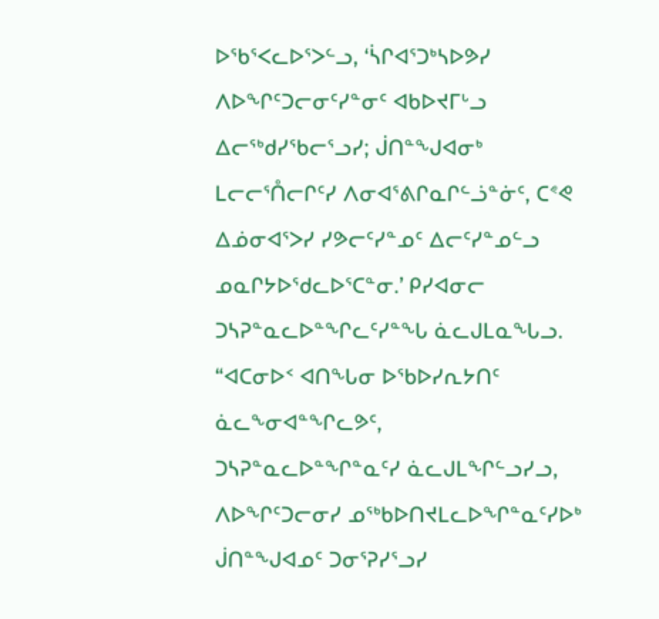ᐅᖃᕐᐸᓚᐅᕐᐳᓪᓗ, ‘ᓵᒋᐊᕐᑐᒃᓴᐅᕗᓯ ᐱᐅᖏᑦᑐᓕᓂᑦᓯᓐᓂᑦ ᐊᑲᐅᔪᒥᒡᓗ ᐃᓕᖅᑯᓯᖃᓕᕐᓗᓯ; ᒎᑎᓐᖑᐊᓂᒃ ᒪᓕᓕᕐᑍᓕᒋᑦᓯ ᐱᓂᐊᕐᕕᒋᓇᒋᓪᓘᓐᓃᑦ, ᑕᕝᕙ ᐃᓅᓂᐊᕐᐳᓯ ᓯᕗᓕᑦᓯᓐᓄᑦ ᐃᓕᑦᓯᓐᓄᓪᓗ ᓄᓇᒋᔭᐅᖁᓚᐅᕐᑕᓐᓂ.’ ᑭᓯᐊᓂᓕ ᑐᓴᕈᓐᓇᓚᐅᓐᖏᓚᑦᓯᓐᖓ ᓈᓚᒍᒪᓇᖓᓗ.
“ᐊᑕᓂᐅᑉ ᐊᑎᖓᓂ ᐅᖃᐅᓯᕆᔭᑎᑦ ᓈᓚᖕᓂᐊᓐᖏᓚᕗᑦ,
ᑐᓴᕈᓐᓇᓚᐅᓐᖏᓐᓇᑦᓯ ᓈᓚᒍᒪᖏᓪᓗᓯᓗ, ᐱᐅᖏᑦᑐᓕᓂᓯ ᓄᖅᑲᐅᑎᔪᒪᓚᐅᖏᓐᓇᑦᓯᐅᒃ ᒎᑎᓐᖑᐊᓄᑦ ᑐᓂᕐᕈᓯᕐᓗᓯ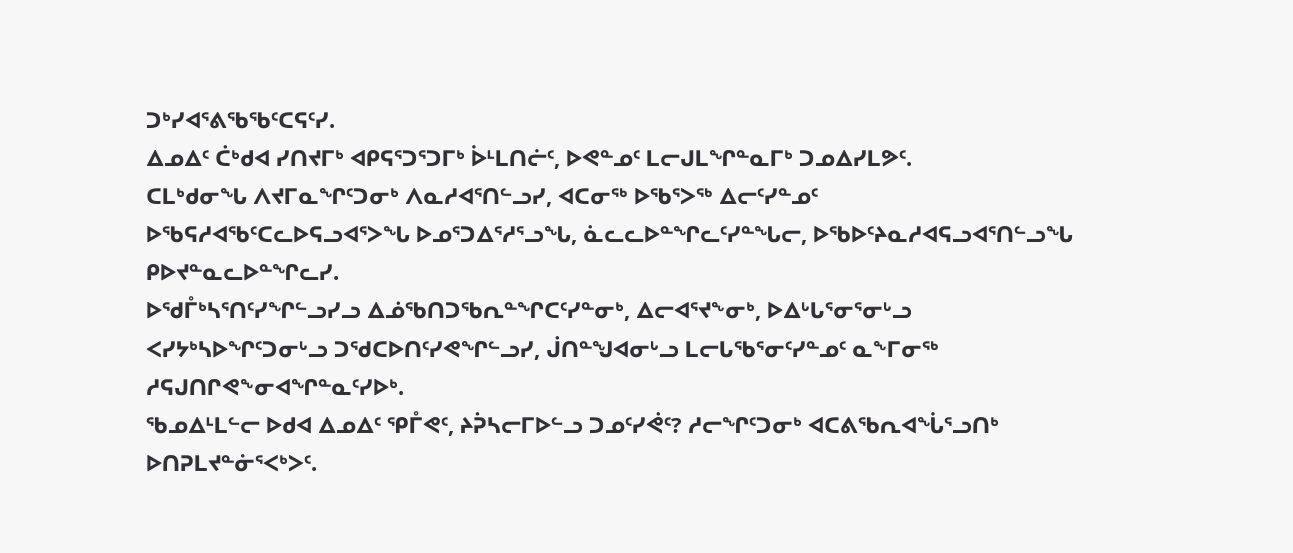ᑐᒃᓯᐊᕐᕕᖃᖃᑦᑕᕋᑦᓯ.
ᐃᓄᐃᑦ ᑖᒃᑯᐊ ᓯᑎᔪᒥᒃ ᐊᑭᕋᕐᑐᕐᑐᒥᒃ ᐆᒻᒪᑎᓖᑦ, ᐅᕙᓐᓄᑦ ᒪᓕᒍᒪᖏᓐᓇᒥᒃ ᑐᓄᐃᓯᒪᕗᑦ.
ᑕᒪᒃᑯᓂᖓ ᐱᔪᒥᓇᖏᑦᑐᓂᒃ ᐱᓇᓱᐊᕐᑎᓪᓗᓯ, ᐊᑕᓂᖅ ᐅᖃᕐᐳᖅ ᐃᓕᑦᓯᓐᓄᑦ ᐅᖃᕋᓱᐊᖃᑦᑕᓚᐅᕋᓗᐊᕐᐳᖓ ᐅᓄᕐᑐᐃᕐᓱᕐᓗᖓ, ᓈᓚᓚᐅᓐᖏᓚᑦᓯᓐᖓᓕ, ᐅᖃᐅᑦᔨᓇᓱᐊᕋᓗᐊᕐᑎᓪᓗᖓ ᑭᐅᔪᓐᓇᓚᐅᓐᖏᓚᓯ.
ᐅᖁᒤᒃᓴᕐᑎᑦᓯᖏᓪᓗᓯᓗ ᐃᓅᖃᑎᑐᖃᕆᓐᖏᑕᑦᓯᓐᓂᒃ, ᐃᓕᐊᕐᔪᖕᓂᒃ, ᐅᐃᒡᒐᕐᓂᕐᓂᒡᓗ ᐸᓯᔭᒃᓴᐅᖏᑦᑐᓂᒡᓗ ᑐᖁᑕᐅᑎᑦᓯᕙᖏᓪᓗᓯ, ᒎᑎᓐᖑᐊᓂᒡᓗ ᒪᓕᒐᖃᕐᓂᑦᓯᓐᓄᑦ ᓇᖕᒥᓂᖅ ᓱᕋᒍᑎᒋᕙᖕᓂᐊᖏᓐᓇᑦᓯᐅᒃ.
ᖃᓄᐃᒻᒪᓪᓕ ᐅᑯᐊ ᐃᓄᐃᑦ ᕿᒤᕙᑦ, ᔨᕉᓴᓕᒥᐅᓪᓗ ᑐᓄᑦᓯᕚᑦ? ᓱᓕᖏᑦᑐᓂᒃ ᐊᑕᕕᖃᕆᐊᖔᕐᓗᑎᒃ ᐅᑎᕈᒪᔪᓐᓃᕐᐸᒃᐳᑦ.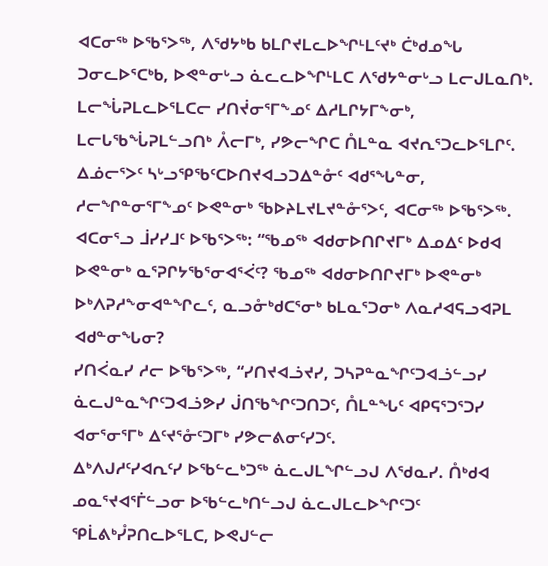ᐊᑕᓂᖅ ᐅᖃᕐᐳᖅ, ᐱᖁᔭᒃᑲ ᑲᒪᒋᔪᒪᓚᐅᖏᒻᒪᑦᔪᒃ ᑖᒃᑯᓄᖓ ᑐᓂᓚᐅᕐᑕᒃᑲ, ᐅᕙᓐᓂᒡᓗ ᓈᓚᓚᐅᖏᒻᒪᑕ ᐱᖁᔭᓐᓂᒡᓗ ᒪᓕᒍᒪᓇᑎᒃ.
ᒪᓕᖔᕈᒪᓚᐅᕐᒪᑕᓕ ᓯᑎᔫᓂᕐᒥᖕᓄᑦ ᐃᓱᒪᒋᔭᒥᖕᓂᒃ, ᒪᓕᒐᖃᖔᕈᒪᓪᓗᑎᒃ ᐰᓕᒥᒃ, ᓯᕗᓕᖏᑕ ᑍᒪᓐᓇ ᐊᔪᕆᕐᑐᓚᐅᕐᒪᒋᑦ.
ᐃᓅᓕᕐᐳᑦ ᓴᒡᓗᕿᖃᑦᑕᐅᑎᔪᐊᓗᑐᐃᓐᓁᑦ ᐊᑯᕐᖓᓐᓂ, ᓱᓕᖏᓐᓂᕐᒥᖕᓄᑦ ᐅᕙᓐᓂᒃ ᖃᐅᔨᒪᔪᒪᔪᓐᓁᕐᐳᑦ, ᐊᑕᓂᖅ ᐅᖃᕐᐳᖅ.
ᐊᑕᓂᕐᓗ ᒨᓯᓯᒧᑦ ᐅᖃᕐᐳᖅ: “ᖃᓄᖅ ᐊᑯᓂᐅᑎᒋᔪᒥᒃ ᐃᓄᐃᑦ ᐅᑯᐊ ᐅᕙᓐᓂᒃ ᓇᕐᕈᒋᔭᖃᕐᓂᐊᕐᐹᑦ? ᖃᓄᖅ ᐊᑯᓂᐅᑎᒋᔪᒥᒃ ᐅᕙᓐᓂᒃ ᐅᒃᐱᕈᓱᖕᓂᐊᓐᖏᓚᑦ, ᓇᓗᓁᒃᑯᑕᕐᓂᒃ ᑲᒪᓇᕐᑐᓂᒃ ᐱᓇᓱᐊᕋᓗᐊᕈᒪ ᐊᑯᓐᓂᖓᓂ?
ᓯᑎᐹᓇᓯ ᓱᓕ ᐅᖃᕐᐳᖅ, “ᓯᑎᔪᐊᓘᔪᓯ, ᑐᓴᕈᓐᓇᖏᑦᑐᐊᓘᓪᓗᓯ ᓈᓚᒍᓐᓇᖏᑦᑐᐊᓘᕗᓯ ᒎᑎᖃᖏᑦᑐᑎᑐᑦ, ᑍᒪᓐᖓᑦ ᐊᑭᕋᕐᑐᕐᑐᓯ ᐊᓂᕐᓂᕐᒥᒃ ᐃᑦᔪᕐᓁᑦᑐᒥᒃ ᓯᕗᓕᕕᓂᑦᓯᑐᑦ.
ᐃᒃᐱᒍᓱᑦᓯᐊᕆᑦᓯ ᐅᖃᓪᓚᒃᑐᖅ ᓈᓚᒍᒪᖏᓪᓗᒍ ᐱᖁᓇᓯ. ᑍᒃᑯᐊ ᓄᓇᕐᔪᐊᕐᒦᓪᓗᓂ ᐅᖃᓪᓚᒃᑎᓪᓗᒍ ᓈᓚᒍᒪᓚᐅᖏᑦᑐᑦ ᕿᒫᕕᒃᓮᕈᑎᓚᐅᕐᒪᑕ, ᐅᕙᒍᓪᓕ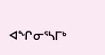ᐊᖏᓂᕐᓴᒥᒃ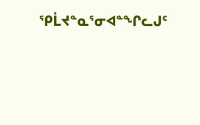ᕿᒫᔪᓐᓇᕐᓂᐊᓐᖏᓚᒍᑦ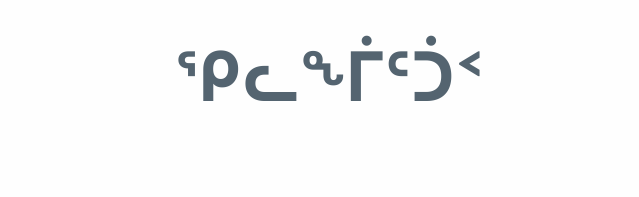ᕿᓚᖕᒦᑦᑑᑉ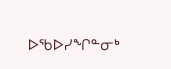ᐅᖃᐅᓯᖏᓐᓂᒃ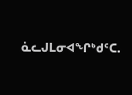ᓈᓚᒍᒪᓂᐊᖏᒃᑯᑦᑕ.